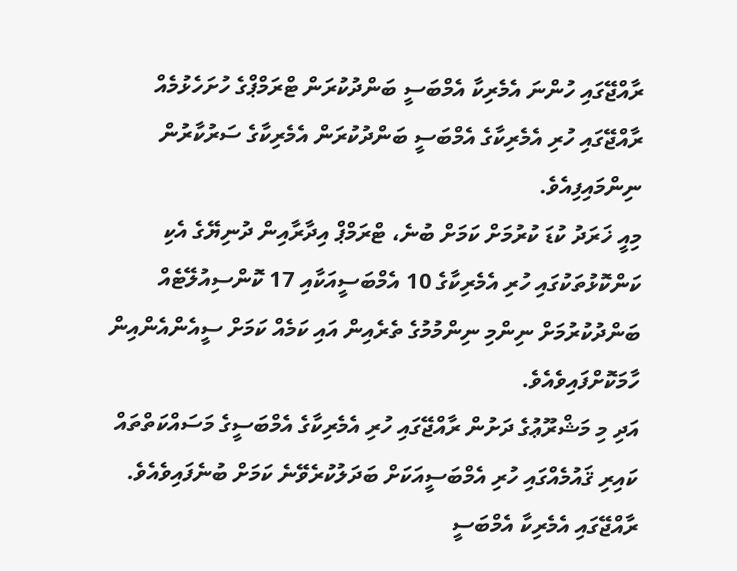ރާއްޖޭގައި ހުންނަ އެމެރިކާ އެމްބަސީ ބަންދުކުރަން ޓްރަމްޕްގެ ހުށަހެޅުމެއް
ރާއްޖޭގައި ހުރި އެމެރިކާގެ އެމްބަސީ ބަންދުކުރަން އެމެރިކާގެ ސަރުކާރުން ނިންމައިފިއެވެ.
މިއީ ޚަރަދު ކުޑަ ކުރުމަށް ކަމަށް ބުނެ، ޓްރަމްޕް އިދާރާއިން ދުނިޔޭގެ އެކި ކަންކޮޅުތަކުގައި ހުރި އެމެރިކާގެ 10 އެމްބަސީއަކާއި 17 ކޮންސިއުލޭޓެއް ބަންދުކުރުމަށް ނިންމި ނިންމުމުގެ ތެރެއިން އައި ކަމެއް ކަމަށް ސީއެންއެންއިން ހާމަކޮށްފައިވެއެވެ.
އަދި މި މަޝްރޫޢުގެ ދަށުން ރާއްޖޭގައި ހުރި އެމެރިކާގެ އެމްބަސީގެ މަސައްކަތްތައް ކައިރި ޤައުމެއްގައި ހުރި އެމްބަސީއަކަށް ބަދަލުކުރެވޭނެ ކަމަށް ބުނެފައިވެއެވެ.
ރާއްޖޭގައި އެމެރިކާ އެމްބަސީ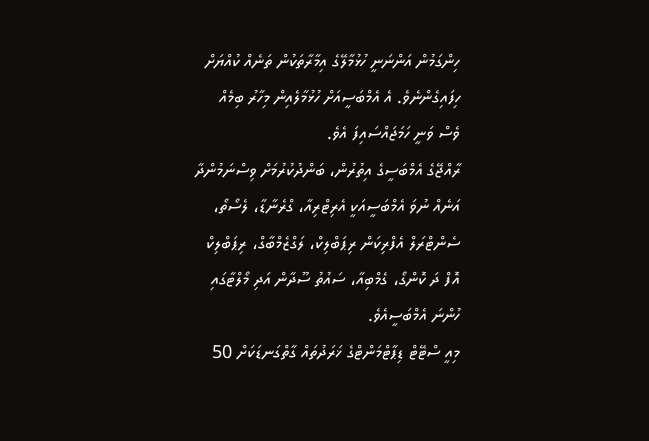ހިންގަމުން އަންނަނީ ހުޅުމާލޭގެ އިމާރާތަކުން ތަނެއް ކުއްޔަށް ހިފައިގެންނެވެ. އެ އެމްބަސީއަށް ހުޅުމާލެއިން މިހާރު ބިމެއް ވެސް ވަނީ ހަމަޖައްސައިފަ އެވެ.
ރާއްޖޭގެ އެމްބަސީގެ އިތުރުން، ބަންދުކުރުމަށް ވިސްނަމުންދާ އަނެއް ނުވަ އެމްބަސީއަކީ އެރިޓްރިއާ، ގްރެނާޑާ، ލެސޯތޯ، ސެންޓްރަލް އެފްރިކަން ރިޕަބްލިކް، ލަގްޒެމްބާގް، ރިޕަބްލިކް އޮފް ދަ ކޮންގޯ، ގެމްބިއާ، ސައުތު ސޫދާން އަދި މޯލްޓާގައި ހުންނަ އެމްބަސީއެވެ.
މިއީ ސްޓޭޓް ޑިޕާޓްމަންޓްގެ ޚަރަދުތައް ގާތްގަނޑަކަށް 50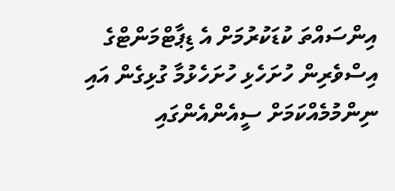އިންސައްތަ ކުޑަކުރުމަށް އެ ޑިޕާޓްމަންޓްގެ އިސްވެރިން ހުށަހެޅި ހުށަހެޅުމާ ގުޅިގެން އައި ނިންމުމެއްކަމަށް ސީއެންއެންގައި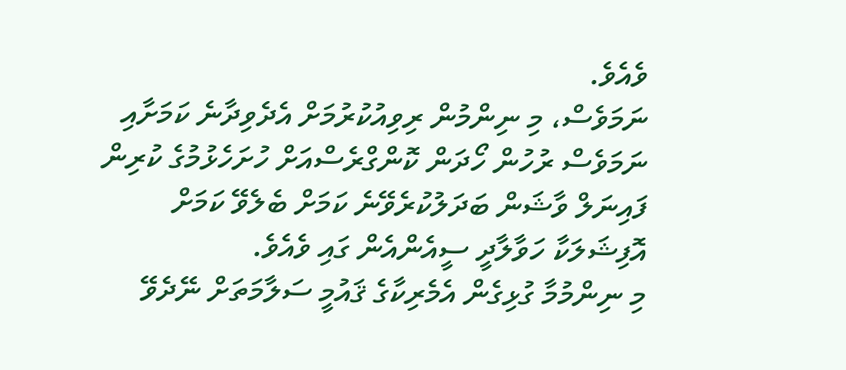ވެއެވެ.
ނަމަވެސް، މި ނިންމުން ރިވިއުކުރުމަށް އެދެވިދާނެ ކަމަށާއި ނަމަވެސް ރުހުން ހޯދަން ކޮންގްރެސްއަށް ހުށަހެޅުމުގެ ކުރިން ފައިނަލް ވާޝަން ބަދަލުކުރެވޭނެ ކަމަށް ބެލެވޭ ކަމަށް އޮފިޝަލަކާ ހަވާލާދީ ސީއެންއެން ގައި ވެއެވެ.
މި ނިންމުމާ ގުޅިގެން އެމެރިކާގެ ޤައުމީ ސަލާމަތަށް ނޭދެވޭ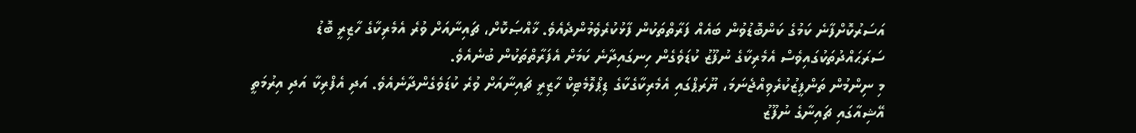އަސަރުކޮށްފާނެ ކަމުގެ ކަންބޮޑުވުން ބައެއް ފަރާތްތަކުން ފާޅުކުރެވެމުންދެއެވެ. ޚާއްޞަކޮށް، ޗައިނާއަށް ވުރެ އެމެރިކާގެ ހާޒިރީ ބޮޑު ސަރަޙައްދުތަކުގައިވެސް އެމެރިކާގެ ނުފޫޒު ކުޑަވެގެން ހިނގައިދާނެ ކަމަށް އެފަރާތްތަކުން ބުނެއެވެ.
މި ނިންމުން ތަންފީޒުކުރެވިއްޖެނަމަ، ޔޫރަޕްގައި އެމެރިކާގެކާގެ ޑިޕްލޮމެޓިކް ހާޒިރީ ޗައިނާއަށް ވުރެ ކުޑަވެގެންދާނެއެވެ. އަދި އެފްރިކާ އަދި އިރުމަތީ އޭޝިއާގައި ޗައިނާގެ ނުފޫޒު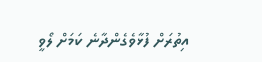އިތުރަށް ފުޅާވެގެންދާނެ ކަމަށް ލޯވީ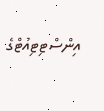އިންސްޓިޓިއުޓްގެ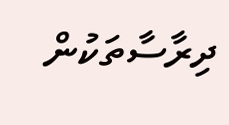ދިރާސާތަކުން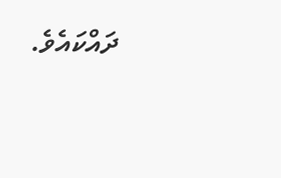ދައްކައެވެ.